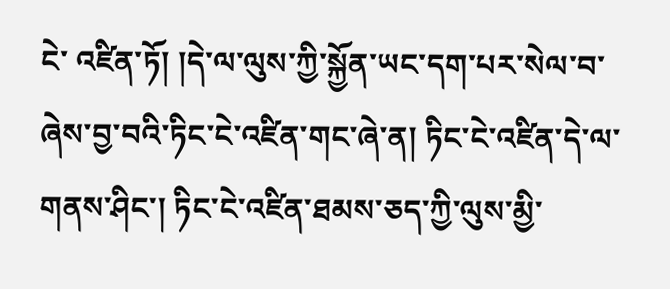ངེ་ འཛིན་ཏོ། །དེ་ལ་ལུས་ཀྱི་སྐྱོན་ཡང་དག་པར་སེལ་བ་ཞེས་བྱ་བའི་ཏིང་ངེ་འཛིན་གང་ཞེ་ན། ཏིང་ངེ་འཛིན་དེ་ལ་གནས་ཤིང་། ཏིང་ངེ་འཛིན་ཐམས་ཅད་ཀྱི་ལུས་མྱི་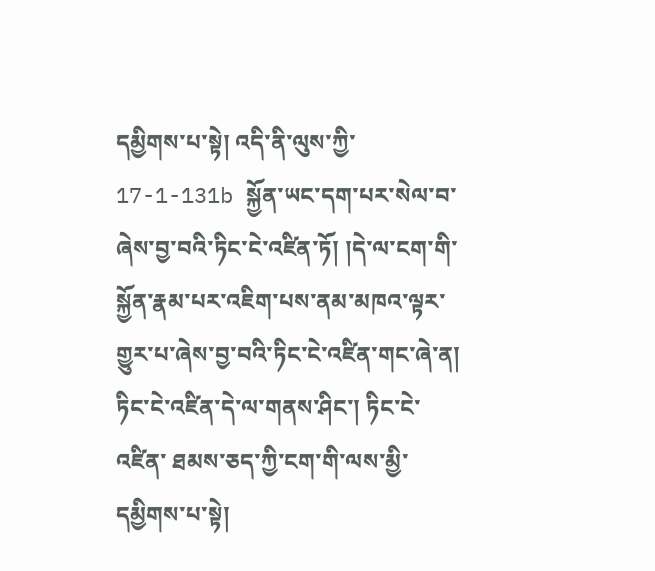དམྱིགས་པ་སྟེ། འདི་ནི་ལུས་ཀྱི་ 17-1-131b སྐྱོན་ཡང་དག་པར་སེལ་བ་ཞེས་བྱ་བའི་ཏིང་ངེ་འཛིན་ཏོ། །དེ་ལ་ངག་གི་སྐྱོན་རྣམ་པར་འཇིག་པས་ནམ་མཁའ་ལྟར་གྱུར་པ་ཞེས་བྱ་བའི་ཏིང་ངེ་འཛིན་གང་ཞེ་ན། ཏིང་ངེ་འཛིན་དེ་ལ་གནས་ཤིང་། ཏིང་ངེ་འཛིན་ ཐམས་ཅད་ཀྱི་ངག་གི་ལས་མྱི་དམྱིགས་པ་སྟེ།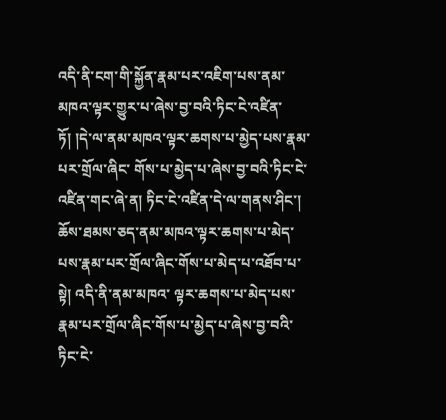འདི་ནི་ངག་གི་སྐྱོན་རྣམ་པར་འཇིག་པས་ནམ་མཁའ་ལྟར་གྱུར་པ་ཞེས་བྱ་བའི་ཏིང་ངེ་འཛིན་ཏོ། །དེ་ལ་ནམ་མཁའ་ལྟར་ཆགས་པ་མྱེད་པས་རྣམ་པར་གྲོལ་ཞིང་ གོས་པ་མྱེད་པ་ཞེས་བྱ་བའི་ཏིང་ངེ་འཛིན་གང་ཞེ་ན། ཏིང་ངེ་འཛིན་དེ་ལ་གནས་ཤིང་། ཆོས་ཐམས་ཅད་ནམ་མཁའ་ལྟར་ཆགས་པ་མེད་པས་རྣམ་པར་གྲོལ་ཞིང་གོས་པ་མེད་པ་འཐོབ་པ་སྟེ། འདི་ནི་ནམ་མཁའ་ ལྟར་ཆགས་པ་མེད་པས་རྣམ་པར་གྲོལ་ཞིང་གོས་པ་མྱེད་པ་ཞེས་བྱ་བའི་ཏིང་ངེ་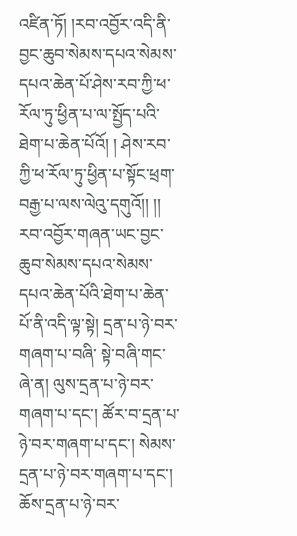འཛིན་ཏོ། །རབ་འབྱོར་འདི་ནི་བྱང་ཆུབ་སེམས་དཔའ་སེམས་དཔའ་ཆེན་པོ་ཤེས་རབ་ཀྱི་ཕ་རོལ་ཏུ་ཕྱིན་པ་ལ་སྤྱོད་པའི་ཐེག་པ་ཆེན་པོའོ། ། ཤེས་རབ་ཀྱི་ཕ་རོལ་ཏུ་ཕྱིན་པ་སྟོང་ཕྲག་བརྒྱ་པ་ལས་ལེའུ་དགུའོ།། །། རབ་འབྱོར་གཞན་ཡང་བྱང་ཆུབ་སེམས་དཔའ་སེམས་དཔའ་ཆེན་པོའི་ཐེག་པ་ཆེན་པོ་ནི་འདི་ལྟ་སྟེ། དྲན་པ་ཉེ་བར་གཞག་པ་བཞི་ སྟེ་བཞི་གང་ཞེ་ན། ལུས་དྲན་པ་ཉེ་བར་གཞག་པ་དང་། ཚོར་བ་དྲན་པ་ཉེ་བར་གཞག་པ་དང་། སེམས་དྲན་པ་ཉེ་བར་གཞག་པ་དང་། ཆོས་དྲན་པ་ཉེ་བར་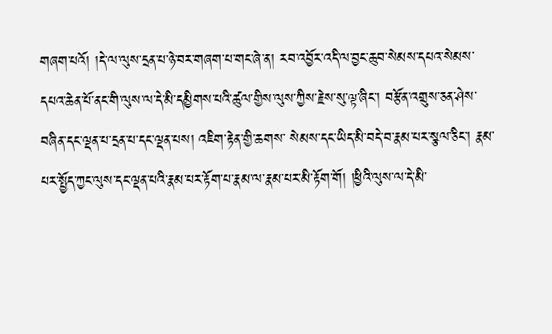གཞག་པའོ། །དེ་ལ་ལུས་དྲན་པ་ཉེ་བར་གཞག་པ་གང་ཞེ་ན། རབ་འབྱོར་འདི་ལ་བྱང་ཆུབ་སེམས་དཔའ་སེམས་དཔའ་ཆེན་པོ་ནང་གི་ལུས་ལ་དེ་མི་དམྱིགས་པའི་ཚུལ་གྱིས་ལུས་ཀྱིས་རྗེས་སུ་ལྟ་ཞིང་། བརྩོན་འགྲུས་ཅན་ཤེས་བཞིན་དང་ལྡན་པ་དྲན་པ་དང་ལྡན་པས། འཇིག་རྟེན་གྱི་ཆགས་ སེམས་དང་ཡིད་མི་བདེ་བ་རྣམ་པར་སྩལ་ཅིང་། རྣམ་པར་སྤྱོད་ཀྱང་ལུས་དང་ལྡན་པའི་རྣམ་པར་རྟོག་པ་རྣམ་ལ་རྣམ་པར་མི་རྟོག་གོ། །ཕྱིའི་ལུས་ལ་དེ་མི་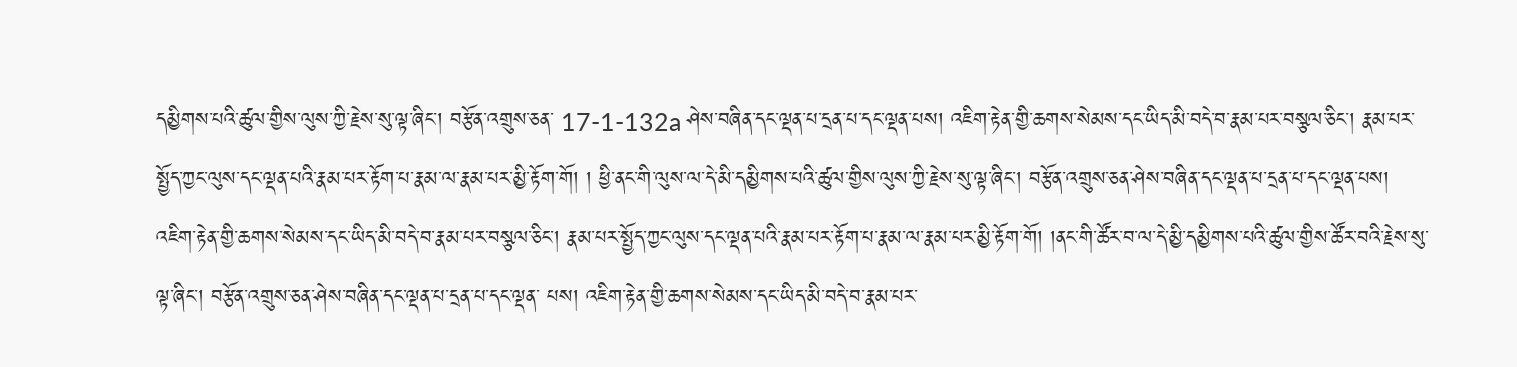དམྱིགས་པའི་ཚུལ་གྱིས་ལུས་ཀྱི་རྗེས་སུ་ལྟ་ཞིང་། བརྩོན་འགྲུས་ཅན་ 17-1-132a ཤེས་བཞིན་དང་ལྡན་པ་དྲན་པ་དང་ལྡན་པས། འཇིག་རྟེན་གྱི་ཆགས་སེམས་དང་ཡིད་མི་བདེ་བ་རྣམ་པར་བསྩལ་ཅིང་། རྣམ་པར་སྤྱོད་ཀྱང་ལུས་དང་ལྡན་པའི་རྣམ་པར་རྟོག་པ་རྣམ་ལ་རྣམ་པར་མྱི་རྟོག་གོ། ། ཕྱི་ནང་གི་ལུས་ལ་དེ་མི་དམྱིགས་པའི་ཚུལ་གྱིས་ལུས་ཀྱི་རྗེས་སུ་ལྟ་ཞིང་། བརྩོན་འགྲུས་ཅན་ཤེས་བཞིན་དང་ལྡན་པ་དྲན་པ་དང་ལྡན་པས། འཇིག་རྟེན་གྱི་ཆགས་སེམས་དང་ཡིད་མི་བདེ་བ་རྣམ་པར་བསྩལ་ཅིང་། རྣམ་པར་སྤྱོད་ཀྱང་ལུས་དང་ལྡན་པའི་རྣམ་པར་རྟོག་པ་རྣམ་ལ་རྣམ་པར་མྱི་རྟོག་གོ། །ནང་གི་ཚོར་བ་ལ་དེ་མྱི་དམྱིགས་པའི་ཚུལ་གྱིས་ཚོར་བའི་རྗེས་སུ་ལྟ་ཞིང་། བརྩོན་འགྲུས་ཅན་ཤེས་བཞིན་དང་ལྡན་པ་དྲན་པ་དང་ལྡན་ པས། འཇིག་རྟེན་གྱི་ཆགས་སེམས་དང་ཡིད་མི་བདེ་བ་རྣམ་པར་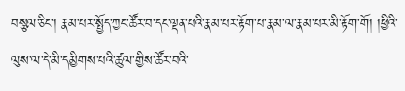བསྩལ་ཅིང་། རྣམ་པར་སྤྱོད་ཀྱང་ཚོར་བ་དང་ལྡན་པའི་རྣམ་པར་རྟོག་པ་རྣམ་ལ་རྣམ་པར་མི་རྟོག་གོ། །ཕྱིའི་ལུས་ལ་དེ་མི་དམྱིགས་པའི་ཚུལ་གྱིས་ཚོར་བའི་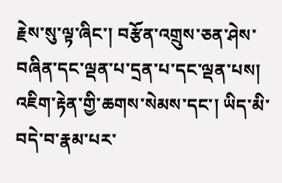རྗེས་སུ་ལྟ་ཞིང་། བརྩོན་འགྲུས་ཅན་ཤེས་བཞིན་དང་ལྡན་པ་དྲན་པ་དང་ལྡན་པས། འཇིག་རྟེན་གྱི་ཆགས་སེམས་དང་། ཡིད་མི་བདེ་བ་རྣམ་པར་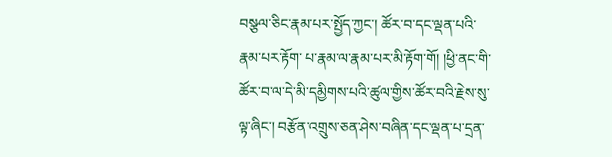བསྩལ་ཅིང་རྣམ་པར་སྤྱོད་ཀྱང་། ཚོར་བ་དང་ལྡན་པའི་རྣམ་པར་རྟོག་ པ་རྣམ་ལ་རྣམ་པར་མི་རྟོག་གོ། །ཕྱི་ནང་གི་ཚོར་བ་ལ་དེ་མི་དམྱིགས་པའི་ཚུལ་གྱིས་ཚོར་བའི་རྗེས་སུ་ལྟ་ཞིང་། བརྩོན་འགྲུས་ཅན་ཤེས་བཞིན་དང་ལྡན་པ་དྲན་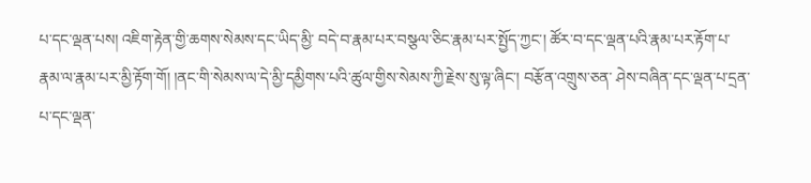པ་དང་ལྡན་པས། འཇིག་རྟེན་གྱི་ཆགས་སེམས་དང་ཡིད་མྱི་ བདེ་བ་རྣམ་པར་བསྩལ་ཅིང་རྣམ་པར་སྤྱོད་ཀྱང་། ཚོར་བ་དང་ལྡན་པའི་རྣམ་པར་རྟོག་པ་རྣམ་ལ་རྣམ་པར་མྱི་རྟོག་གོ། །ནང་གི་སེམས་ལ་དེ་མྱི་དམྱིགས་པའི་ཚུལ་གྱིས་སེམས་ཀྱི་རྗེས་སུ་ལྟ་ཞིང་། བརྩོན་འགྲུས་ཅན་ ཤེས་བཞིན་དང་ལྡན་པ་དྲན་པ་དང་ལྡན་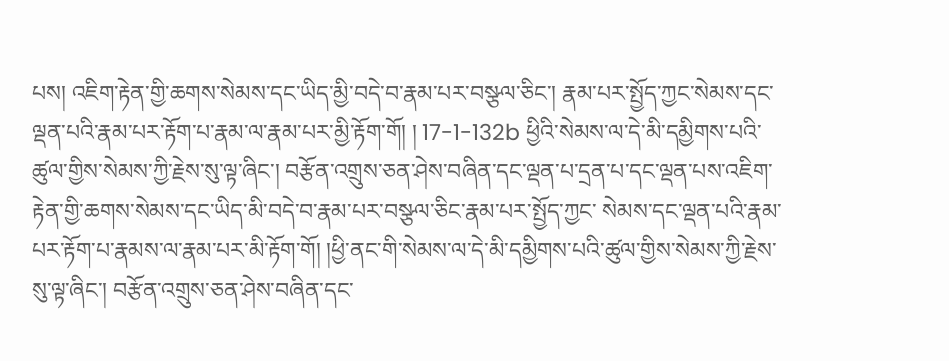པས། འཇིག་རྟེན་གྱི་ཆགས་སེམས་དང་ཡིད་མྱི་བདེ་བ་རྣམ་པར་བསྩལ་ཅིང་། རྣམ་པར་སྤྱོད་ཀྱང་སེམས་དང་ལྡན་པའི་རྣམ་པར་རྟོག་པ་རྣམ་ལ་རྣམ་པར་མྱི་རྟོག་གོ། ། 17-1-132b ཕྱིའི་སེམས་ལ་དེ་མི་དམྱིགས་པའི་ཚུལ་གྱིས་སེམས་ཀྱི་རྗེས་སུ་ལྟ་ཞིང་། བརྩོན་འགྲུས་ཅན་ཤེས་བཞིན་དང་ལྡན་པ་དྲན་པ་དང་ལྡན་པས་འཇིག་རྟེན་གྱི་ཆགས་སེམས་དང་ཡིད་མི་བདེ་བ་རྣམ་པར་བསྩལ་ཅིང་རྣམ་པར་སྤྱོད་ཀྱང་ སེམས་དང་ལྡན་པའི་རྣམ་པར་རྟོག་པ་རྣམས་ལ་རྣམ་པར་མི་རྟོག་གོ། །ཕྱི་ནང་གི་སེམས་ལ་དེ་མི་དམྱིགས་པའི་ཚུལ་གྱིས་སེམས་ཀྱི་རྗེས་སུ་ལྟ་ཞིང་། བརྩོན་འགྲུས་ཅན་ཤེས་བཞིན་དང་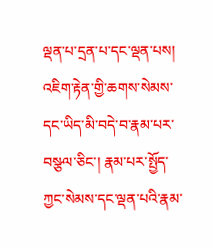ལྡན་པ་དྲན་པ་དང་ལྡན་པས། འཇིག་རྟེན་གྱི་ཆགས་སེམས་དང་ཡིད་མི་བདེ་བ་རྣམ་པར་བསྩལ་ཅིང་། རྣམ་པར་སྤྱོད་ཀྱང་སེམས་དང་ལྡན་པའི་རྣམ་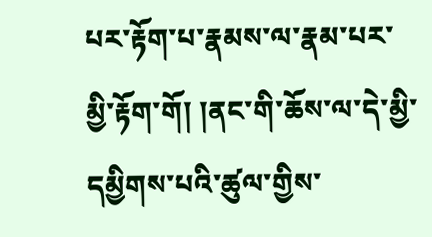པར་རྟོག་པ་རྣམས་ལ་རྣམ་པར་མྱི་རྟོག་གོ། །ནང་གི་ཆོས་ལ་དེ་མྱི་དམྱིགས་པའི་ཚུལ་གྱིས་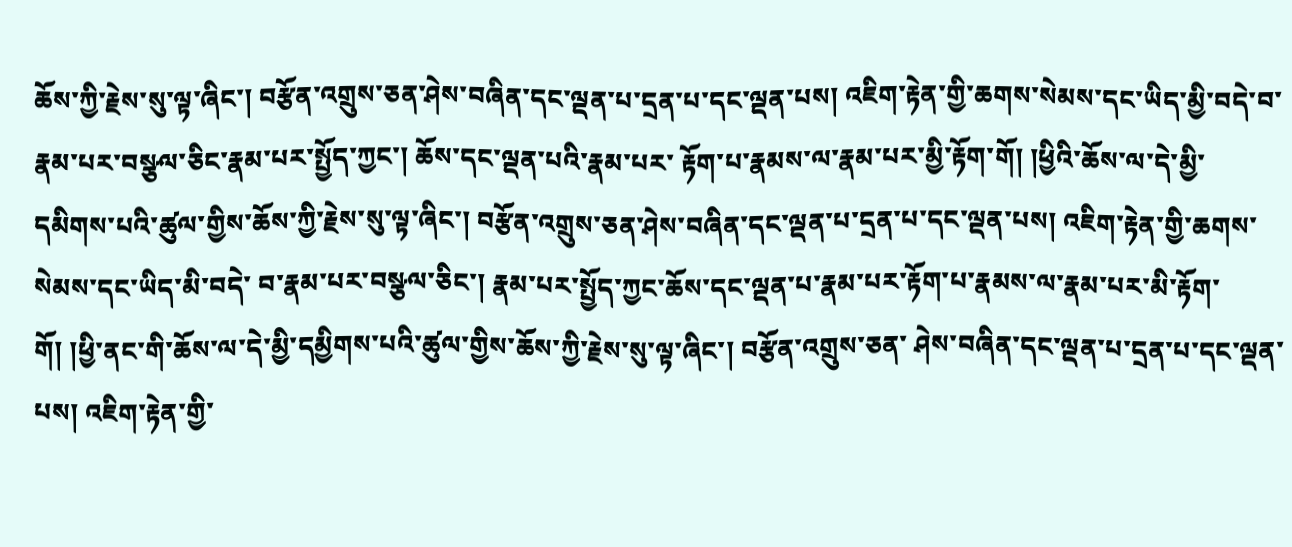ཆོས་ཀྱི་རྗེས་སུ་ལྟ་ཞིང་། བརྩོན་འགྲུས་ཅན་ཤེས་བཞིན་དང་ལྡན་པ་དྲན་པ་དང་ལྡན་པས། འཇིག་རྟེན་གྱི་ཆགས་སེམས་དང་ཡིད་མྱི་བདེ་བ་རྣམ་པར་བསྩལ་ཅིང་རྣམ་པར་སྤྱོད་ཀྱང་། ཆོས་དང་ལྡན་པའི་རྣམ་པར་ རྟོག་པ་རྣམས་ལ་རྣམ་པར་མྱི་རྟོག་གོ། །ཕྱིའི་ཆོས་ལ་དེ་མྱི་དམིགས་པའི་ཚུལ་གྱིས་ཆོས་ཀྱི་རྗེས་སུ་ལྟ་ཞིང་། བརྩོན་འགྲུས་ཅན་ཤེས་བཞིན་དང་ལྡན་པ་དྲན་པ་དང་ལྡན་པས། འཇིག་རྟེན་གྱི་ཆགས་སེམས་དང་ཡིད་མི་བདེ་ བ་རྣམ་པར་བསྩལ་ཅིང་། རྣམ་པར་སྤྱོད་ཀྱང་ཆོས་དང་ལྡན་པ་རྣམ་པར་རྟོག་པ་རྣམས་ལ་རྣམ་པར་མི་རྟོག་གོ། །ཕྱི་ནང་གི་ཆོས་ལ་དེ་མྱི་དམྱིགས་པའི་ཚུལ་གྱིས་ཆོས་ཀྱི་རྗེས་སུ་ལྟ་ཞིང་། བརྩོན་འགྲུས་ཅན་ ཤེས་བཞིན་དང་ལྡན་པ་དྲན་པ་དང་ལྡན་པས། འཇིག་རྟེན་གྱི་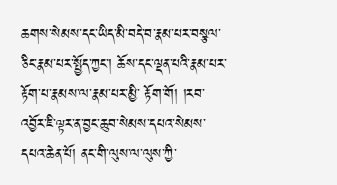ཆགས་སེམས་དང་ཡིད་མི་བདེ་བ་རྣམ་པར་བསྩལ་ཅིང་རྣམ་པར་སྤྱོད་ཀྱང་། ཆོས་དང་ལྡན་པའི་རྣམ་པར་རྟོག་པ་རྣམས་ལ་རྣམ་པར་མྱི་ རྟོག་གོ། །རབ་འབྱོར་ཇི་ལྟར་ན་བྱང་ཆུབ་སེམས་དཔའ་སེམས་དཔའ་ཆེན་པོ། ནང་གི་ལུས་ལ་ལུས་ཀྱི་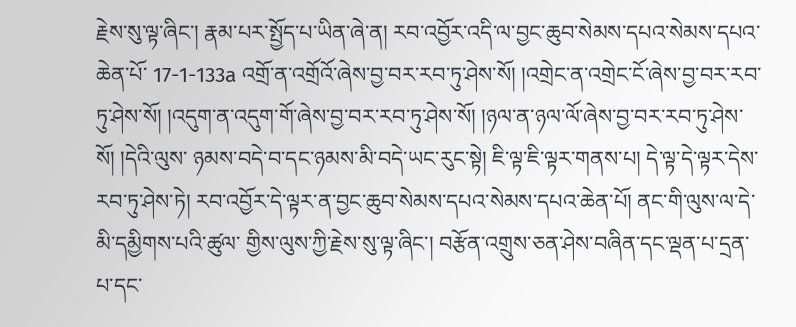རྗེས་སུ་ལྟ་ཞིང་། རྣམ་པར་སྤྱོད་པ་ཡིན་ཞེ་ན། རབ་འབྱོར་འདི་ལ་བྱང་ཆུབ་སེམས་དཔའ་སེམས་དཔའ་ཆེན་པོ་ 17-1-133a འགྲོ་ན་འགྲོའོ་ཞེས་བྱ་བར་རབ་ཏུ་ཤེས་སོ། །འགྲེང་ན་འགྲེང་ངོ་ཞེས་བྱ་བར་རབ་ཏུ་ཤེས་སོ། །འདུག་ན་འདུག་གོ་ཞེས་བྱ་བར་རབ་ཏུ་ཤེས་སོ། །ཉལ་ན་ཉལ་ལོ་ཞེས་བྱ་བར་རབ་ཏུ་ཤེས་སོ། །དེའི་ལུས་ ཉམས་བདེ་བ་དང་ཉམས་མི་བདེ་ཡང་རུང་སྟེ། ཇི་ལྟ་ཇི་ལྟར་གནས་པ། དེ་ལྟ་དེ་ལྟར་དེས་རབ་ཏུ་ཤེས་ཏེ། རབ་འབྱོར་དེ་ལྟར་ན་བྱང་ཆུབ་སེམས་དཔའ་སེམས་དཔའ་ཆེན་པོ། ནང་གི་ལུས་ལ་དེ་མི་དམྱིགས་པའི་ཚུལ་ གྱིས་ལུས་ཀྱི་རྗེས་སུ་ལྟ་ཞིང་། བརྩོན་འགྲུས་ཅན་ཤེས་བཞིན་དང་ལྡན་པ་དྲན་པ་དང་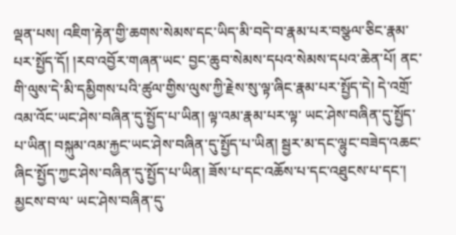ལྡན་པས། འཇིག་རྟེན་གྱི་ཆགས་སེམས་དང་ཡིད་མི་བདེ་བ་རྣམ་པར་བསྩལ་ཅིང་རྣམ་པར་སྤྱོད་དོ། །རབ་འབྱོར་གཞན་ཡང་ བྱང་ཆུབ་སེམས་དཔའ་སེམས་དཔའ་ཆེན་པོ། ནང་གི་ལུས་དེ་མི་དམྱིགས་པའི་ཚུལ་གྱིས་ལུས་ཀྱི་རྗེས་སུ་ལྟ་ཞིང་རྣམ་པར་སྤྱོད་དེ། དེ་འགྲོ་འམ་འོང་ཡང་ཤེས་བཞིན་དུ་སྤྱོད་པ་ཡིན། ལྟ་འམ་རྣམ་པར་ལྟ་ ཡང་ཤེས་བཞིན་དུ་སྤྱོད་པ་ཡིན། བསྐུམ་འམ་རྐྱང་ཡང་ཤེས་བཞིན་དུ་སྤྱོད་པ་ཡིན། སྦྱར་མ་དང་ལྷུང་བཟེད་འཆང་ཞིང་སྤྱོད་ཀྱང་ཤེས་བཞིན་དུ་སྤྱོད་པ་ཡིན། ཟོས་པ་དང་འཆོས་པ་དང་འཐུངས་པ་དང་། མྱངས་བ་ལ་ ཡང་ཤེས་བཞིན་དུ་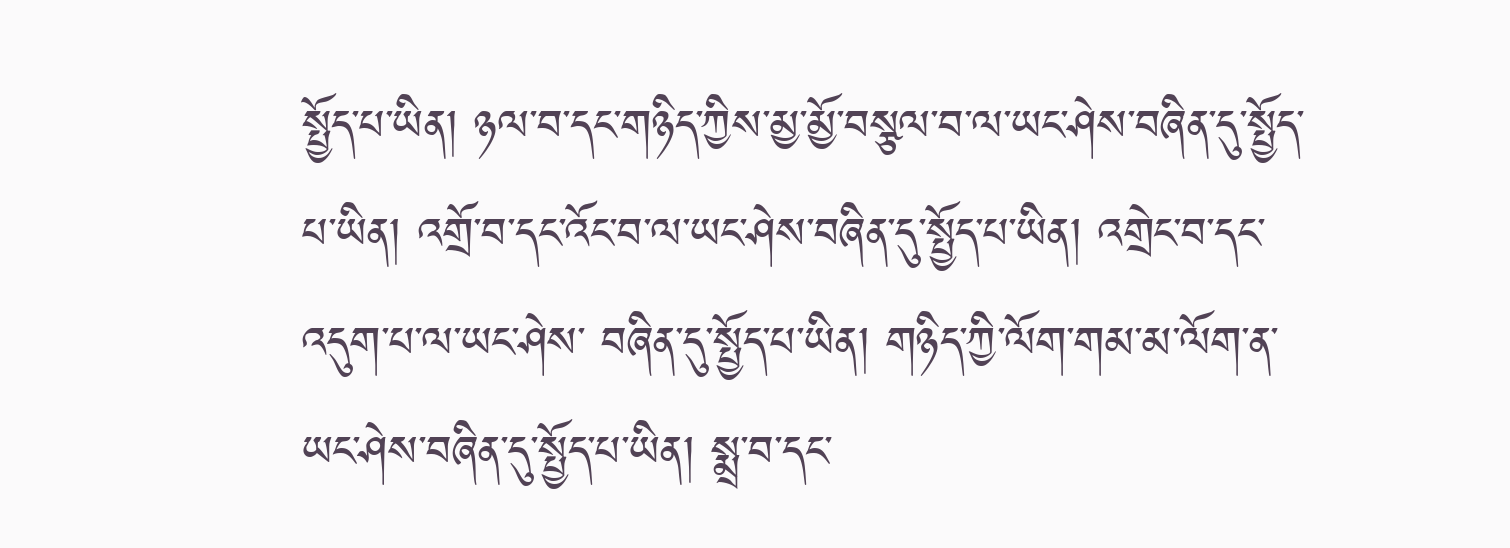སྤྱོད་པ་ཡིན། ཉལ་བ་དང་གཉིད་ཀྱིས་མྱ་མྱོ་བསྩལ་བ་ལ་ཡང་ཤེས་བཞིན་དུ་སྤྱོད་པ་ཡིན། འགྲོ་བ་དང་འོང་བ་ལ་ཡང་ཤེས་བཞིན་དུ་སྤྱོད་པ་ཡིན། འགྲེང་བ་དང་འདུག་པ་ལ་ཡང་ཤེས་ བཞིན་དུ་སྤྱོད་པ་ཡིན། གཉིད་ཀྱི་ལོག་གམ་མ་ལོག་ན་ཡང་ཤེས་བཞིན་དུ་སྤྱོད་པ་ཡིན། སྨྲ་བ་དང་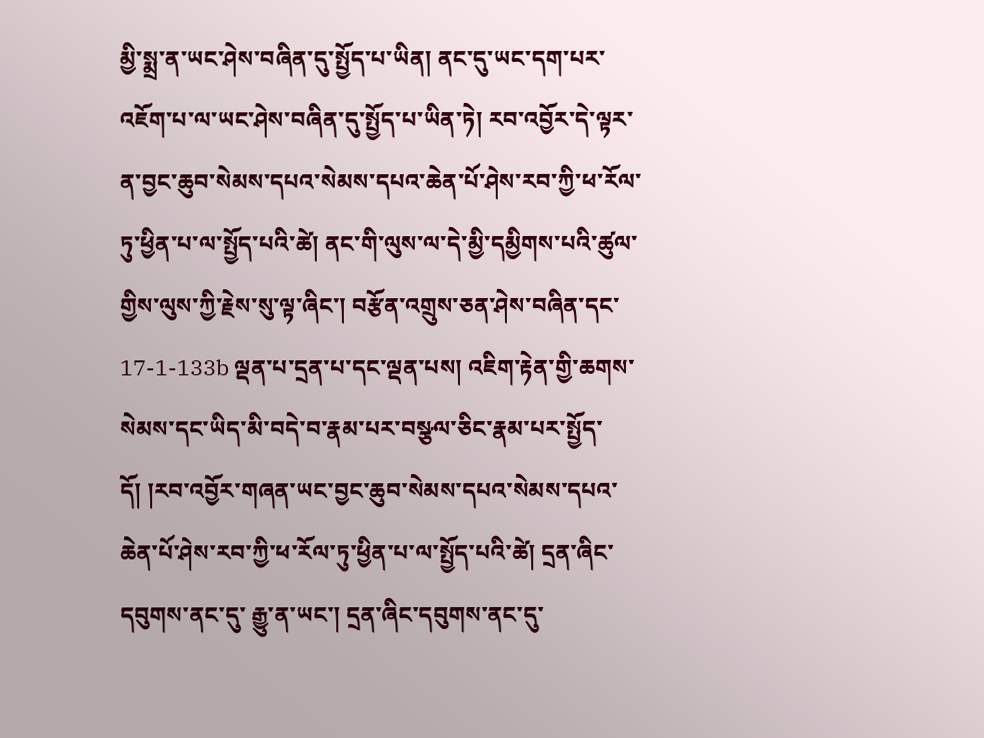མྱི་སྨྲ་ན་ཡང་ཤེས་བཞིན་དུ་སྤྱོད་པ་ཡིན། ནང་དུ་ཡང་དག་པར་འཇོག་པ་ལ་ཡང་ཤེས་བཞིན་དུ་སྤྱོད་པ་ཡིན་ཏེ། རབ་འབྱོར་དེ་ལྟར་ན་བྱང་ཆུབ་སེམས་དཔའ་སེམས་དཔའ་ཆེན་པོ་ཤེས་རབ་ཀྱི་ཕ་རོལ་ཏུ་ཕྱིན་པ་ལ་སྤྱོད་པའི་ཚེ། ནང་གི་ལུས་ལ་དེ་མྱི་དམྱིགས་པའི་ཚུལ་གྱིས་ལུས་ཀྱི་རྗེས་སུ་ལྟ་ཞིང་། བརྩོན་འགྲུས་ཅན་ཤེས་བཞིན་དང་ 17-1-133b ལྡན་པ་དྲན་པ་དང་ལྡན་པས། འཇིག་རྟེན་གྱི་ཆགས་སེམས་དང་ཡིད་མི་བདེ་བ་རྣམ་པར་བསྩལ་ཅིང་རྣམ་པར་སྤྱོད་དོ། །རབ་འབྱོར་གཞན་ཡང་བྱང་ཆུབ་སེམས་དཔའ་སེམས་དཔའ་ཆེན་པོ་ཤེས་རབ་ཀྱི་ཕ་རོལ་ཏུ་ཕྱིན་པ་ལ་སྤྱོད་པའི་ཚེ། དྲན་ཞིང་དབུགས་ནང་དུ་ རྒྱུ་ན་ཡང་། དྲན་ཞིང་དབུགས་ནང་དུ་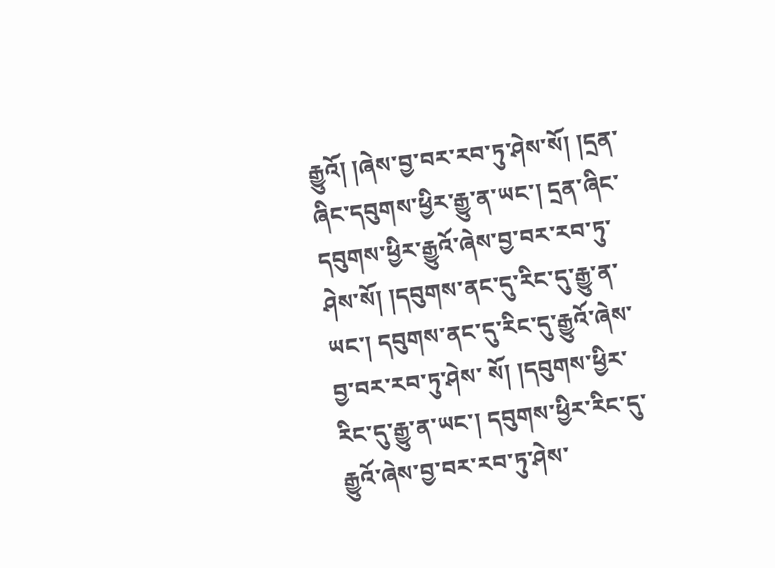རྒྱུའོ། །ཞེས་བྱ་བར་རབ་ཏུ་ཤེས་སོ། །དྲན་ཞིང་དབུགས་ཕྱིར་རྒྱུ་ན་ཡང་། དྲན་ཞིང་དབུགས་ཕྱིར་རྒྱུའོ་ཞེས་བྱ་བར་རབ་ཏུ་ཤེས་སོ། །དབུགས་ནང་དུ་རིང་དུ་རྒྱུ་ན་ཡང་། དབུགས་ནང་དུ་རིང་དུ་རྒྱུའོ་ཞེས་བྱ་བར་རབ་ཏུ་ཤེས་ སོ། །དབུགས་ཕྱིར་རིང་དུ་རྒྱུ་ན་ཡང་། དབུགས་ཕྱིར་རིང་དུ་རྒྱུའོ་ཞེས་བྱ་བར་རབ་ཏུ་ཤེས་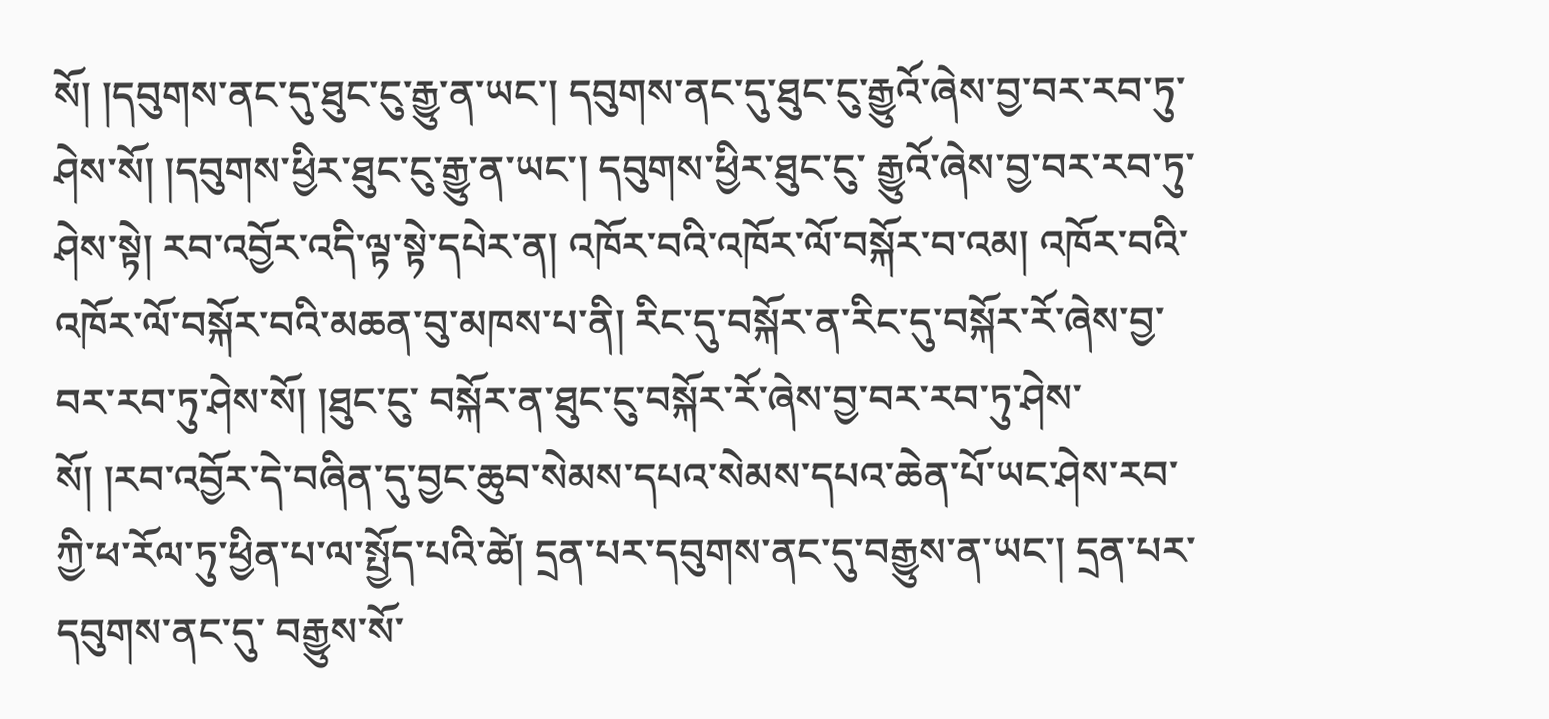སོ། །དབུགས་ནང་དུ་ཐུང་ངུ་རྒྱུ་ན་ཡང་། དབུགས་ནང་དུ་ཐུང་ངུ་རྒྱུའོ་ཞེས་བྱ་བར་རབ་ཏུ་ཤེས་སོ། །དབུགས་ཕྱིར་ཐུང་ངུ་རྒྱུ་ན་ཡང་། དབུགས་ཕྱིར་ཐུང་ངུ་ རྒྱུའོ་ཞེས་བྱ་བར་རབ་ཏུ་ཤེས་སྟེ། རབ་འབྱོར་འདི་ལྟ་སྟེ་དཔེར་ན། འཁོར་བའི་འཁོར་ལོ་བསྐོར་བ་འམ། འཁོར་བའི་འཁོར་ལོ་བསྐོར་བའི་མཆན་བུ་མཁས་པ་ནི། རིང་དུ་བསྐོར་ན་རིང་དུ་བསྐོར་རོ་ཞེས་བྱ་བར་རབ་ཏུ་ཤེས་སོ། །ཐུང་ངུ་ བསྐོར་ན་ཐུང་ངུ་བསྐོར་རོ་ཞེས་བྱ་བར་རབ་ཏུ་ཤེས་སོ། །རབ་འབྱོར་དེ་བཞིན་དུ་བྱང་ཆུབ་སེམས་དཔའ་སེམས་དཔའ་ཆེན་པོ་ཡང་ཤེས་རབ་ཀྱི་ཕ་རོལ་ཏུ་ཕྱིན་པ་ལ་སྤྱོད་པའི་ཚེ། དྲན་པར་དབུགས་ནང་དུ་བརྒྱུས་ན་ཡང་། དྲན་པར་དབུགས་ནང་དུ་ བརྒྱུས་སོ་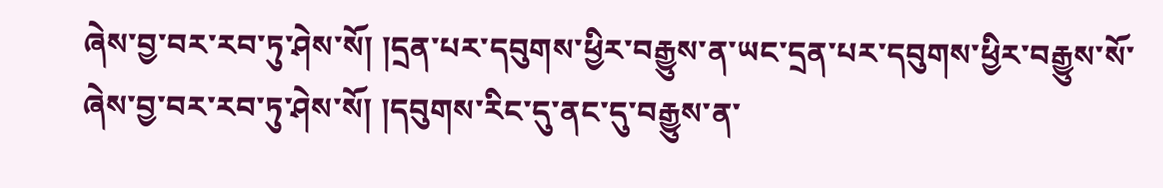ཞེས་བྱ་བར་རབ་ཏུ་ཤེས་སོ། །དྲན་པར་དབུགས་ཕྱིར་བརྒྱུས་ན་ཡང་དྲན་པར་དབུགས་ཕྱིར་བརྒྱུས་སོ་ཞེས་བྱ་བར་རབ་ཏུ་ཤེས་སོ། །དབུགས་རིང་དུ་ནང་དུ་བརྒྱུས་ན་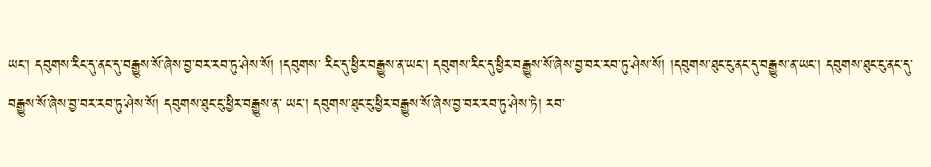ཡང་། དབུགས་རིང་དུ་ནང་དུ་བརྒྱུས་སོ་ཞེས་བྱ་བར་རབ་ཏུ་ཤེས་སོ། །དབུགས་ རིང་དུ་ཕྱིར་བརྒྱུས་ན་ཡང་། དབུགས་རིང་དུ་ཕྱིར་བརྒྱུས་སོ་ཞེས་བྱ་བར་རབ་ཏུ་ཤེས་སོ། །དབུགས་ཐུང་ངུ་ནང་དུ་བརྒྱུས་ན་ཡང་། དབུགས་ཐུང་ངུ་ནང་དུ་བརྒྱུས་སོ་ཞེས་བྱ་བར་རབ་ཏུ་ཤེས་སོ། དབུགས་ཐུང་ངུ་ཕྱིར་བརྒྱུས་ན་ ཡང་། དབུགས་ཐུང་ངུ་ཕྱིར་བརྒྱུས་སོ་ཞེས་བྱ་བར་རབ་ཏུ་ཤེས་ཏེ། རབ་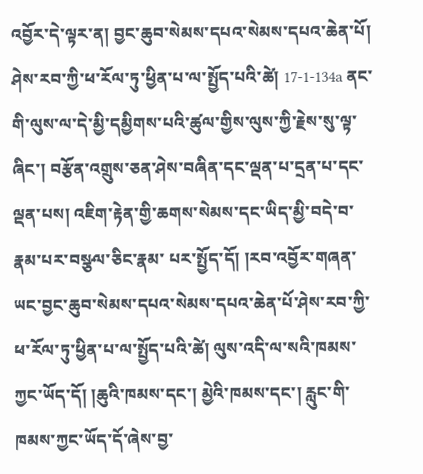འབྱོར་དེ་ལྟར་ན། བྱང་ཆུབ་སེམས་དཔའ་སེམས་དཔའ་ཆེན་པོ། ཤེས་རབ་ཀྱི་ཕ་རོལ་ཏུ་ཕྱིན་པ་ལ་སྤྱོད་པའི་ཚེ། 17-1-134a ནང་གི་ལུས་ལ་དེ་མྱི་དམྱིགས་པའི་ཚུལ་གྱིས་ལུས་ཀྱི་རྗེས་སུ་ལྟ་ཞིང་། བརྩོན་འགྲུས་ཅན་ཤེས་བཞིན་དང་ལྡན་པ་དྲན་པ་དང་ལྡན་པས། འཇིག་རྟེན་གྱི་ཆགས་སེམས་དང་ཡིད་མྱི་བདེ་བ་རྣམ་པར་བསྩལ་ཅིང་རྣམ་ པར་སྤྱོད་དོ། །རབ་འབྱོར་གཞན་ཡང་བྱང་ཆུབ་སེམས་དཔའ་སེམས་དཔའ་ཆེན་པོ་ཤེས་རབ་ཀྱི་ཕ་རོལ་ཏུ་ཕྱིན་པ་ལ་སྤྱོད་པའི་ཚེ། ལུས་འདི་ལ་སའི་ཁམས་ཀྱང་ཡོད་དོ། །ཆུའི་ཁམས་དང་། མྱེའི་ཁམས་དང་། རླུང་གི་ཁམས་ཀྱང་ཡོད་དོ་ཞེས་བྱ་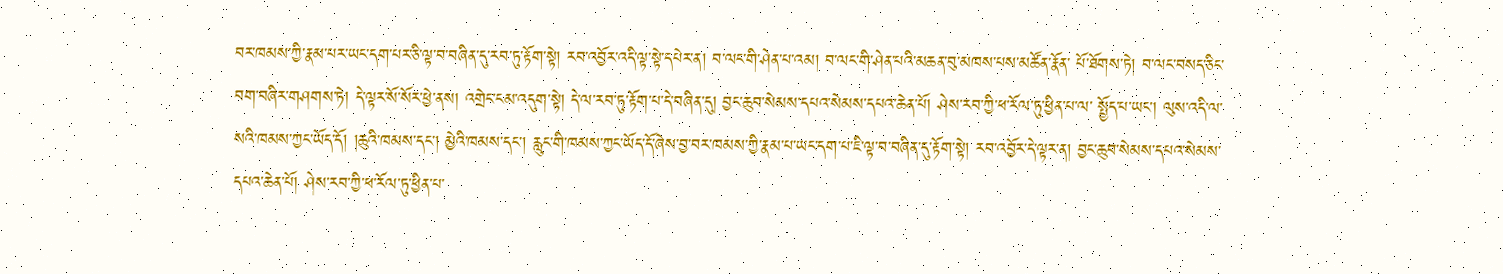བར་ཁམས་ཀྱི་རྣམ་པར་ཡང་དག་པར་ཅི་ལྟ་བ་བཞིན་དུ་རབ་ཏུ་རྟོག་སྟེ། རབ་འབྱོར་འདི་ལྟ་སྟེ་དཔེར་ན། བ་ལང་གི་ཤེན་པ་འམ། བ་ལང་གི་ཤེན་པའི་མཆན་བུ་མཁས་པས་མཚོན་རྣོན་ པོ་ཐོགས་ཏེ། བ་ལང་བསད་ཅིང་བག་བཞིར་གཤགས་ཏེ། དེ་ལྟར་སོ་སོར་ཕྱེ་ནས། འགྲེང་ངམ་འདུག་སྟེ། དེ་ལ་རབ་ཏུ་རྟོག་པ་དེ་བཞིན་དུ། བྱང་ཆུབ་སེམས་དཔའ་སེམས་དཔའ་ཆེན་པོ། ཤེས་རབ་ཀྱི་ཕ་རོལ་ཏུ་ཕྱིན་པ་ལ་ སྤྱོད་པ་ཡང་། ལུས་འདི་ལ་སའི་ཁམས་ཀྱང་ཡོད་དོ། །ཆུའི་ཁམས་དང་། མྱེའི་ཁམས་དང་། རླུང་གི་ཁམས་ཀྱང་ཡོད་དོ་ཞེས་བྱ་བར་ཁམས་ཀྱི་རྣམ་པ་ཡང་དག་པ་ཇི་ལྟ་བ་བཞིན་དུ་རྟོག་སྟེ། རབ་འབྱོར་དེ་ལྟར་ན། བྱང་ཆུབ་སེམས་དཔའ་སེམས་དཔའ་ཆེན་པོ། ཤེས་རབ་ཀྱི་ཕ་རོལ་ཏུ་ཕྱིན་པ་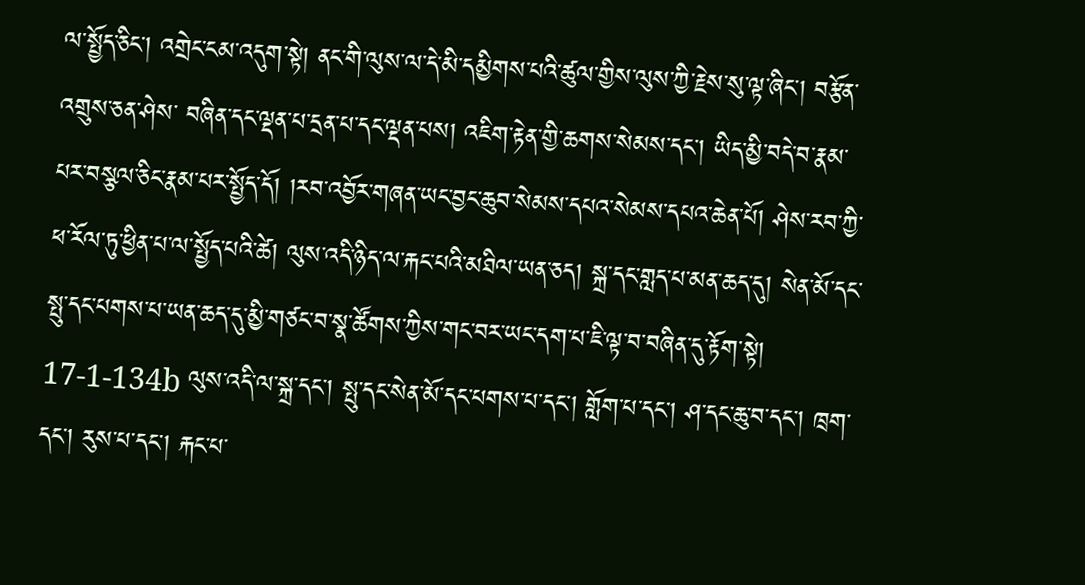ལ་སྤྱོད་ཅིང་། འགྲེང་ངམ་འདུག་སྟེ། ནང་གི་ལུས་ལ་དེ་མི་དམྱིགས་པའི་ཚུལ་གྱིས་ལུས་ཀྱི་རྗེས་སུ་ལྟ་ཞིང་། བརྩོན་འགྲུས་ཅན་ཤེས་ བཞིན་དང་ལྡན་པ་དྲན་པ་དང་ལྡན་པས། འཇིག་རྟེན་གྱི་ཆགས་སེམས་དང་། ཡིད་མྱི་བདེ་བ་རྣམ་པར་བསྩལ་ཅིང་རྣམ་པར་སྤྱོད་དོ། །རབ་འབྱོར་གཞན་ཡང་བྱང་ཆུབ་སེམས་དཔའ་སེམས་དཔའ་ཆེན་པོ། ཤེས་རབ་ཀྱི་ ཕ་རོལ་ཏུ་ཕྱིན་པ་ལ་སྤྱོད་པའི་ཚེ། ལུས་འདི་ཉིད་ལ་རྐང་པའི་མཐིལ་ཡན་ཅད། སྐྲ་དང་གླད་པ་མན་ཆད་དུ། སེན་མོ་དང་སྤུ་དང་པགས་པ་ཡན་ཆད་དུ་མྱི་གཙང་བ་སྣ་ཚོགས་ཀྱིས་གང་བར་ཡང་དག་པ་ཇི་ལྟ་བ་བཞིན་དུ་རྟོག་སྟེ། 17-1-134b ལུས་འདི་ལ་སྐྲ་དང་། སྤུ་དང་སེན་མོ་དང་པགས་པ་དང་། གློག་པ་དང་། ཤ་དང་ཆུ་བ་དང་། ཁྲག་དང་། རུས་པ་དང་། རྐང་པ་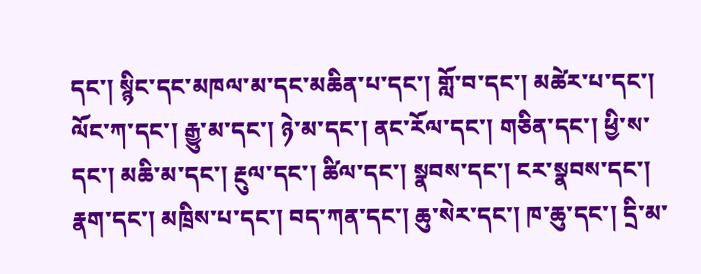དང་། སྙིང་དང་མཁལ་མ་དང་མཆིན་པ་དང་། གློ་བ་དང་། མཚེར་པ་དང་། ལོང་ཀ་དང་། རྒྱུ་མ་དང་། ཉེ་མ་དང་། ནང་རོལ་དང་། གཅིན་དང་། ཕྱི་ས་དང་། མཆི་མ་དང་། རྔུལ་དང་། ཚིལ་དང་། སྣབས་དང་། ངར་སྣབས་དང་། རྣག་དང་། མཁྲིས་པ་དང་། བད་ཀན་དང་། ཆུ་སེར་དང་། ཁ་ཆུ་དང་། དྲི་མ་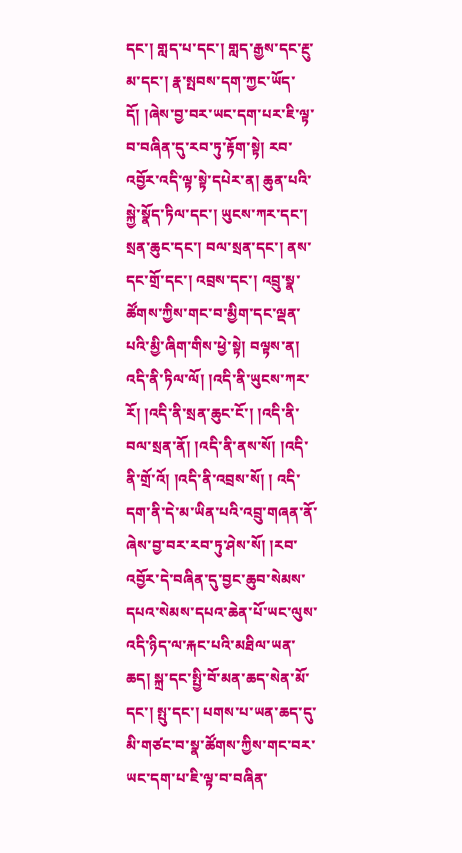དང་། གླད་པ་དང་། གླད་རྒྱས་དང་རྔུ་མ་དང་། རྣ་སྤབས་དག་ཀྱང་ཡོད་དོ། །ཞེས་བྱ་བར་ཡང་དག་པར་ཇི་ལྟ་བ་བཞིན་དུ་རབ་ཏུ་རྟོག་སྟེ། རབ་འབྱོར་འདི་ལྟ་སྟེ་དཔེར་ན། ཆུན་པའི་སྐྱེ་སྣོད་ཏིལ་དང་། ཡུངས་ཀར་དང་། སྲན་ཆུང་དང་། བལ་སྲན་དང་། ནས་དང་གྲོ་དང་། འབྲས་དང་། འབྲུ་སྣ་ཚོགས་ཀྱིས་གང་བ་མྱིག་དང་ལྡན་པའི་མྱི་ཞིག་གིས་ཕྱེ་སྟེ། བལྟས་ན། འདི་ནི་ཏིལ་ལོ། །འདི་ནི་ཡུངས་ཀར་རོ། །འདི་ནི་སྲན་ཆུང་ངོ་། །འདི་ནི་བལ་སྲན་ནོ། །འདི་ནི་ནས་སོ། །འདི་ནི་གྲོ་འོ། །འདི་ནི་འབྲས་སོ། ། འདི་དག་ནི་དེ་མ་ཡིན་པའི་འབྲུ་གཞན་ནོ་ཞེས་བྱ་བར་རབ་ཏུ་ཤེས་སོ། །རབ་འབྱོར་དེ་བཞིན་དུ་བྱང་ཆུབ་སེམས་དཔའ་སེམས་དཔའ་ཆེན་པོ་ཡང་ལུས་འདི་ཉིད་ལ་རྐང་པའི་མཐིལ་ཡན་ཆད། སྐྲ་དང་སྤྱི་བོ་མན་ཆད་སེན་མོ་དང་། སྤུ་དང་། པགས་པ་ཡན་ཆད་དུ་མི་གཙང་བ་སྣ་ཚོགས་ཀྱིས་གང་བར་ཡང་དག་པ་ཇི་ལྟ་བ་བཞིན་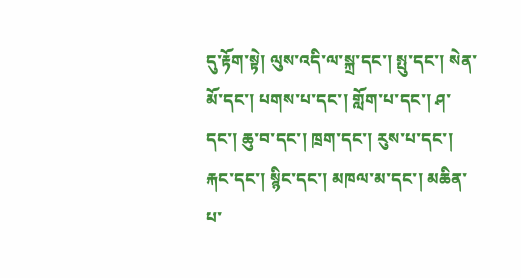དུ་རྟོག་སྟེ། ལུས་འདི་ལ་སྐྲ་དང་། སྤུ་དང་། སེན་མོ་དང་། པགས་པ་དང་། གློག་པ་དང་། ཤ་དང་། ཆུ་བ་དང་། ཁྲག་དང་། རུས་པ་དང་། རྐང་དང་། སྙིང་དང་། མཁལ་མ་དང་། མཆིན་པ་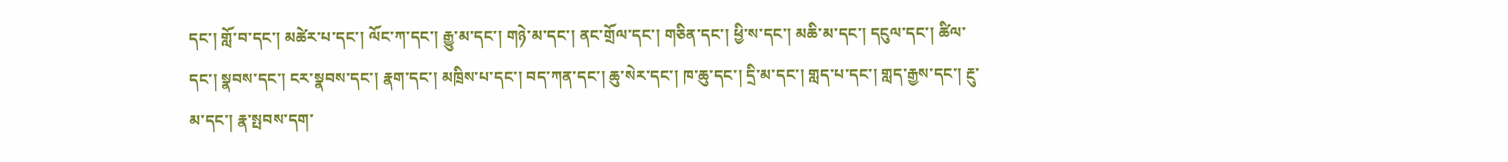དང་། གློ་བ་དང་། མཚེར་པ་དང་། ལོང་ཀ་དང་། རྒྱུ་མ་དང་། གཉེ་མ་དང་། ནང་གྲོལ་དང་། གཅིན་དང་། ཕྱི་ས་དང་། མཆི་མ་དང་། དངུལ་དང་། ཚིལ་དང་། སྣབས་དང་། ངར་སྣབས་དང་། རྣག་དང་། མཁྲིས་པ་དང་། བད་ཀན་དང་། ཆུ་སེར་དང་། ཁ་ཆུ་དང་། དྲི་མ་དང་། གླད་པ་དང་། གླད་རྒྱས་དང་། རྔུ་མ་དང་། རྣ་སྤབས་དག་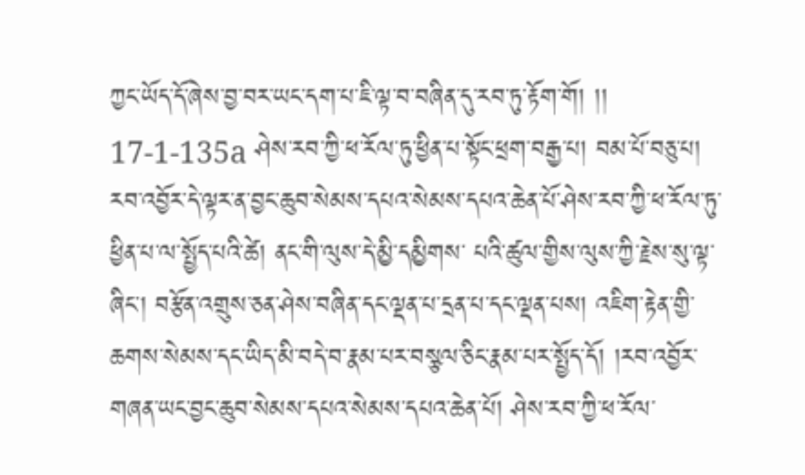ཀྱང་ཡོད་དོ་ཞེས་བྱ་བར་ཡང་དག་པ་ཇི་ལྟ་བ་བཞིན་དུ་རབ་ཏུ་རྟོག་གོ། །། 17-1-135a ཤེས་རབ་ཀྱི་ཕ་རོལ་ཏུ་ཕྱིན་པ་སྟོང་ཕྲག་བརྒྱ་པ། བམ་པོ་བཅུ་པ། རབ་འབྱོར་དེ་ལྟར་ན་བྱང་ཆུབ་སེམས་དཔའ་སེམས་དཔའ་ཆེན་པོ་ཤེས་རབ་ཀྱི་ཕ་རོལ་ཏུ་ཕྱིན་པ་ལ་སྤྱོད་པའི་ཚེ། ནང་གི་ལུས་དེ་མྱི་དམྱིགས་ པའི་ཚུལ་གྱིས་ལུས་ཀྱི་རྗེས་སུ་ལྟ་ཞིང་། བརྩོན་འགྲུས་ཅན་ཤེས་བཞིན་དང་ལྡན་པ་དྲན་པ་དང་ལྡན་པས། འཇིག་རྟེན་གྱི་ཆགས་སེམས་དང་ཡིད་མི་བདེ་བ་རྣམ་པར་བསྩལ་ཅིང་རྣམ་པར་སྤྱོད་དོ། །རབ་འབྱོར་ གཞན་ཡང་བྱང་ཆུབ་སེམས་དཔའ་སེམས་དཔའ་ཆེན་པོ། ཤེས་རབ་ཀྱི་ཕ་རོལ་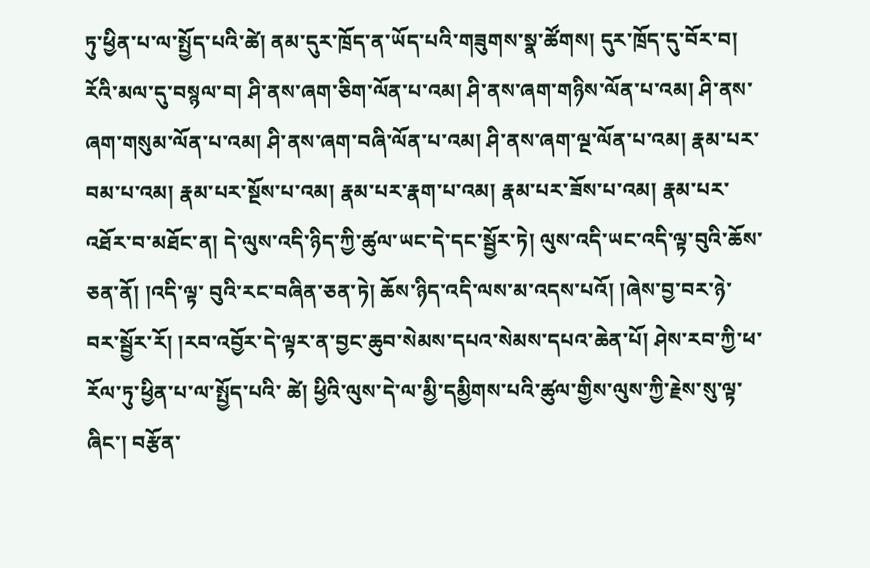ཏུ་ཕྱིན་པ་ལ་སྤྱོད་པའི་ཚེ། ནམ་དུར་ཁྲོད་ན་ཡོད་པའི་གཟུགས་སྣ་ཚོགས། དུར་ཁྲོད་དུ་བོར་བ། རོའི་མལ་དུ་བསྙལ་བ། ཤི་ནས་ཞག་ཅིག་ལོན་པ་འམ། ཤི་ནས་ཞག་གཉིས་ལོན་པ་འམ། ཤི་ནས་ཞག་གསུམ་ལོན་པ་འམ། ཤི་ནས་ཞག་བཞི་ལོན་པ་འམ། ཤི་ནས་ཞག་ལྔ་ལོན་པ་འམ། རྣམ་པར་བམ་པ་འམ། རྣམ་པར་སྔོས་པ་འམ། རྣམ་པར་རྣག་པ་འམ། རྣམ་པར་ཟོས་པ་འམ། རྣམ་པར་འཐོར་བ་མཐོང་ན། དེ་ལུས་འདི་ཉིད་ཀྱི་ཚུལ་ཡང་དེ་དང་སྦྱོར་ཏེ། ལུས་འདི་ཡང་འདི་ལྟ་བུའི་ཆོས་ཅན་ནོ། །འདི་ལྟ་ བུའི་རང་བཞིན་ཅན་ཏེ། ཆོས་ཉིད་འདི་ལས་མ་འདས་པའོ། །ཞེས་བྱ་བར་ཉེ་བར་སྦྱོར་རོ། །རབ་འབྱོར་དེ་ལྟར་ན་བྱང་ཆུབ་སེམས་དཔའ་སེམས་དཔའ་ཆེན་པོ། ཤེས་རབ་ཀྱི་ཕ་རོལ་ཏུ་ཕྱིན་པ་ལ་སྤྱོད་པའི་ ཚེ། ཕྱིའི་ལུས་དེ་ལ་མྱི་དམྱིགས་པའི་ཚུལ་གྱིས་ལུས་ཀྱི་རྗེས་སུ་ལྟ་ཞིང་། བརྩོན་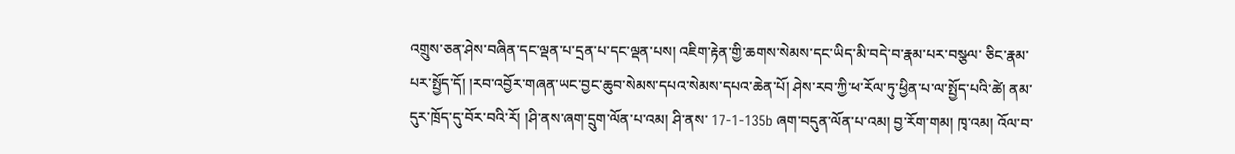འགྲུས་ཅན་ཤེས་བཞིན་དང་ལྡན་པ་དྲན་པ་དང་ལྡན་པས། འཇིག་རྟེན་གྱི་ཆགས་སེམས་དང་ཡིད་མི་བདེ་བ་རྣམ་པར་བསྩལ་ ཅིང་རྣམ་པར་སྤྱོད་དོ། །རབ་འབྱོར་གཞན་ཡང་བྱང་ཆུབ་སེམས་དཔའ་སེམས་དཔའ་ཆེན་པོ། ཤེས་རབ་ཀྱི་ཕ་རོལ་ཏུ་ཕྱིན་པ་ལ་སྤྱོད་པའི་ཚེ། ནམ་དུར་ཁྲོད་དུ་བོར་བའི་རོ། །ཤི་ནས་ཞག་དྲུག་ལོན་པ་འམ། ཤི་ནས་ 17-1-135b ཞག་བདུན་ལོན་པ་འམ། བྱ་རོག་གམ། ཁྭ་འམ། འོལ་བ་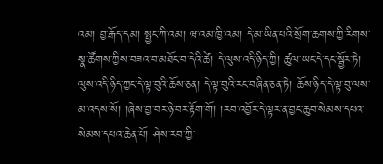འམ། བྱ་རྒོད་དམ། སྤྱང་ཀི་འམ། ཝ་འམ་ཁྱི་འམ། དེ་མ་ཡིན་པའི་སྲོག་ཆགས་ཀྱི་རིགས་སྣ་ཚོགས་ཀྱིས་བཟའ་བ་མཐོང་བ་དེའི་ཚེ། དེ་ལུས་འདི་ཉིད་ཀྱི། ཚུལ་ཡང་དེ་དང་སྦྱོར་ཏེ། ལུས་འདི་ཉིད་ཀྱང་དེ་ལྟ་བུའི་ཆོས་ཅན། དེ་ལྟ་བུའི་རང་བཞིན་ཅན་ཏེ། ཆོས་ཉིད་དེ་ལྟ་བུ་ལས་མ་འདས་སོ། །ཞེས་བྱ་བར་ཉེ་བར་རྟོག་གོ། །རབ་འབྱོར་དེ་ལྟར་ན་བྱང་ཆུབ་སེམས་དཔའ་ སེམས་དཔའ་ཆེན་པོ། ཤེས་རབ་ཀྱི་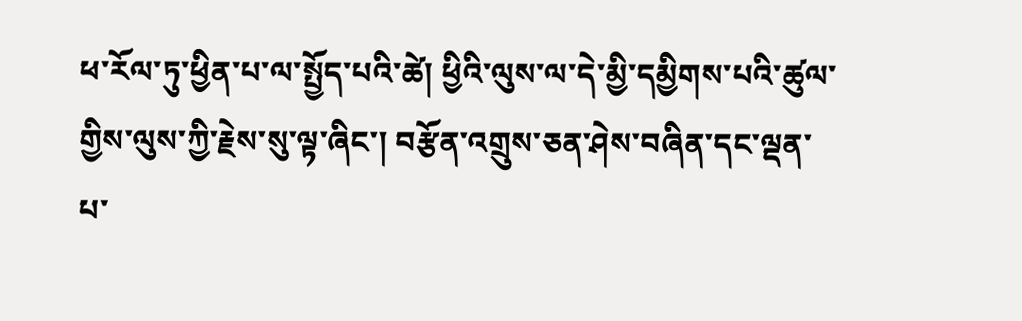ཕ་རོལ་ཏུ་ཕྱིན་པ་ལ་སྤྱོད་པའི་ཚེ། ཕྱིའི་ལུས་ལ་དེ་མྱི་དམྱིགས་པའི་ཚུལ་གྱིས་ལུས་ཀྱི་རྗེས་སུ་ལྟ་ཞིང་། བརྩོན་འགྲུས་ཅན་ཤེས་བཞིན་དང་ལྡན་པ་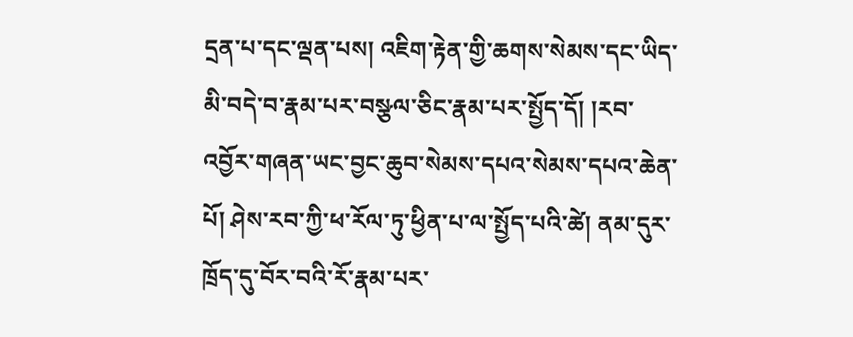དྲན་པ་དང་ལྡན་པས། འཇིག་རྟེན་གྱི་ཆགས་སེམས་དང་ཡིད་མི་བདེ་བ་རྣམ་པར་བསྩལ་ཅིང་རྣམ་པར་སྤྱོད་དོ། །རབ་འབྱོར་གཞན་ཡང་བྱང་ཆུབ་སེམས་དཔའ་སེམས་དཔའ་ཆེན་པོ། ཤེས་རབ་ཀྱི་ཕ་རོལ་ཏུ་ཕྱིན་པ་ལ་སྤྱོད་པའི་ཚེ། ནམ་དུར་ཁྲོད་དུ་བོར་བའི་རོ་རྣམ་པར་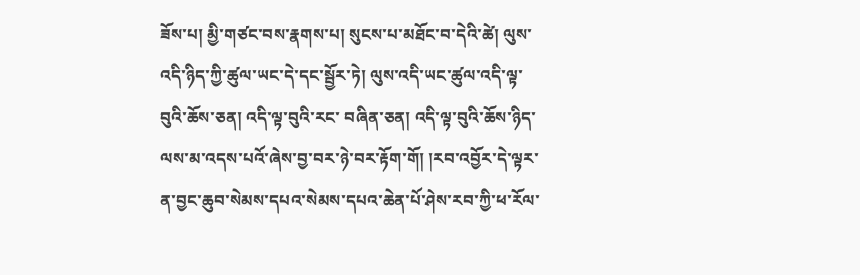ཟོས་པ། མྱི་གཙང་བས་རྣགས་པ། སུངས་པ་མཐོང་བ་དེའི་ཚེ། ལུས་འདི་ཉིད་ཀྱི་ཚུལ་ཡང་དེ་དང་སྦྱོར་ཏེ། ལུས་འདི་ཡང་ཚུལ་འདི་ལྟ་བུའི་ཆོས་ཅན། འདི་ལྟ་བུའི་རང་ བཞིན་ཅན། འདི་ལྟ་བུའི་ཆོས་ཉིད་ལས་མ་འདས་པའོ་ཞེས་བྱ་བར་ཉེ་བར་རྟོག་གོ། །རབ་འབྱོར་དེ་ལྟར་ན་བྱང་ཆུབ་སེམས་དཔའ་སེམས་དཔའ་ཆེན་པོ་ཤེས་རབ་ཀྱི་ཕ་རོལ་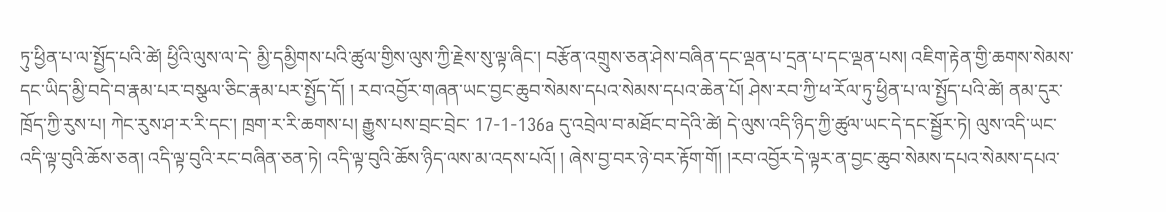ཏུ་ཕྱིན་པ་ལ་སྤྱོད་པའི་ཚེ། ཕྱིའི་ལུས་ལ་དེ་ མྱི་དམྱིགས་པའི་ཚུལ་གྱིས་ལུས་ཀྱི་རྗེས་སུ་ལྟ་ཞིང་། བརྩོན་འགྲུས་ཅན་ཤེས་བཞིན་དང་ལྡན་པ་དྲན་པ་དང་ལྡན་པས། འཇིག་རྟེན་གྱི་ཆགས་སེམས་དང་ཡིད་མྱི་བདེ་བ་རྣམ་པར་བསྩལ་ཅིང་རྣམ་པར་སྤྱོད་དོ། ། རབ་འབྱོར་གཞན་ཡང་བྱང་ཆུབ་སེམས་དཔའ་སེམས་དཔའ་ཆེན་པོ། ཤེས་རབ་ཀྱི་ཕ་རོལ་ཏུ་ཕྱིན་པ་ལ་སྤྱོད་པའི་ཚེ། ནམ་དུར་ཁྲོད་ཀྱི་རུས་པ། ཀེང་རུས་ཤ་ར་རི་དང་། ཁྲག་ར་རི་ཆགས་པ། རྒྱུས་པས་བྲང་བྲེང་ 17-1-136a དུ་འབྲེལ་བ་མཐོང་བ་དེའི་ཚེ། དེ་ལུས་འདི་ཉིད་ཀྱི་ཚུལ་ཡང་དེ་དང་སྦྱོར་ཏེ། ལུས་འདི་ཡང་འདི་ལྟ་བུའི་ཆོས་ཅན། འདི་ལྟ་བུའི་རང་བཞིན་ཅན་ཏེ། འདི་ལྟ་བུའི་ཆོས་ཉིད་ལས་མ་འདས་པའོ། ། ཞེས་བྱ་བར་ཉེ་བར་རྟོག་གོ། །རབ་འབྱོར་དེ་ལྟར་ན་བྱང་ཆུབ་སེམས་དཔའ་སེམས་དཔའ་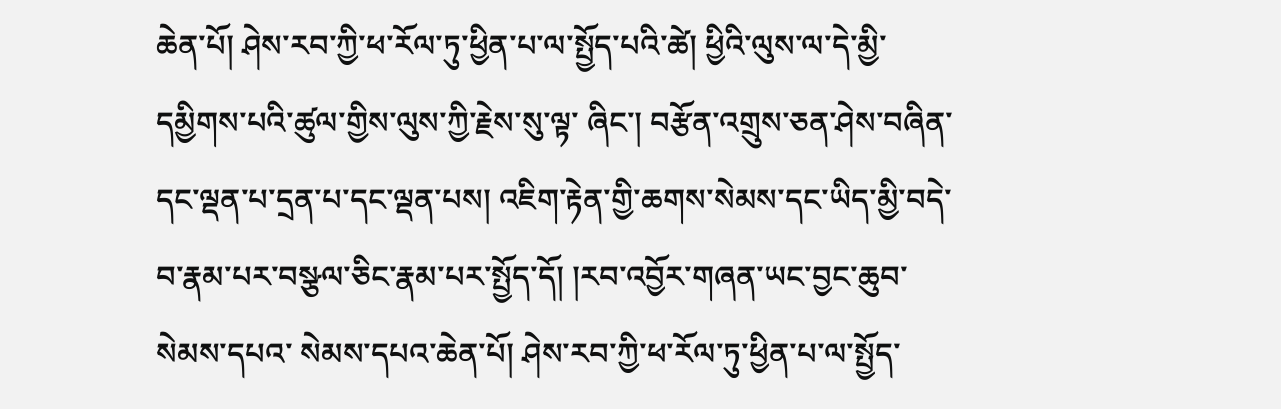ཆེན་པོ། ཤེས་རབ་ཀྱི་ཕ་རོལ་ཏུ་ཕྱིན་པ་ལ་སྤྱོད་པའི་ཚེ། ཕྱིའི་ལུས་ལ་དེ་མྱི་དམྱིགས་པའི་ཚུལ་གྱིས་ལུས་ཀྱི་རྗེས་སུ་ལྟ་ ཞིང་། བརྩོན་འགྲུས་ཅན་ཤེས་བཞིན་དང་ལྡན་པ་དྲན་པ་དང་ལྡན་པས། འཇིག་རྟེན་གྱི་ཆགས་སེམས་དང་ཡིད་མྱི་བདེ་བ་རྣམ་པར་བསྩལ་ཅིང་རྣམ་པར་སྤྱོད་དོ། །རབ་འབྱོར་གཞན་ཡང་བྱང་ཆུབ་སེམས་དཔའ་ སེམས་དཔའ་ཆེན་པོ། ཤེས་རབ་ཀྱི་ཕ་རོལ་ཏུ་ཕྱིན་པ་ལ་སྤྱོད་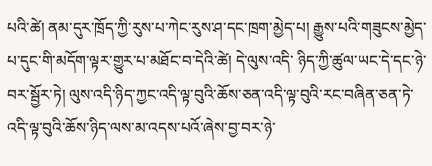པའི་ཚེ། ནམ་དུར་ཁྲོད་ཀྱི་རུས་པ་ཀེང་རུས་ཤ་དང་ཁྲག་མྱེད་པ། རྒྱུས་པའི་གཟུངས་མྱེད་པ་དུང་གི་མདོག་ལྟར་གྱུར་པ་མཐོང་བ་དེའི་ཚེ། དེ་ལུས་འདི་ ཉིད་ཀྱི་ཚུལ་ཡང་དེ་དང་ཉེ་བར་སྦྱོར་ཏེ། ལུས་འདི་ཉིད་ཀྱང་འདི་ལྟ་བུའི་ཆོས་ཅན་འདི་ལྟ་བུའི་རང་བཞིན་ཅན་ཏེ་འདི་ལྟ་བུའི་ཆོས་ཉིད་ལས་མ་འདས་པའོ་ཞེས་བྱ་བར་ཉེ་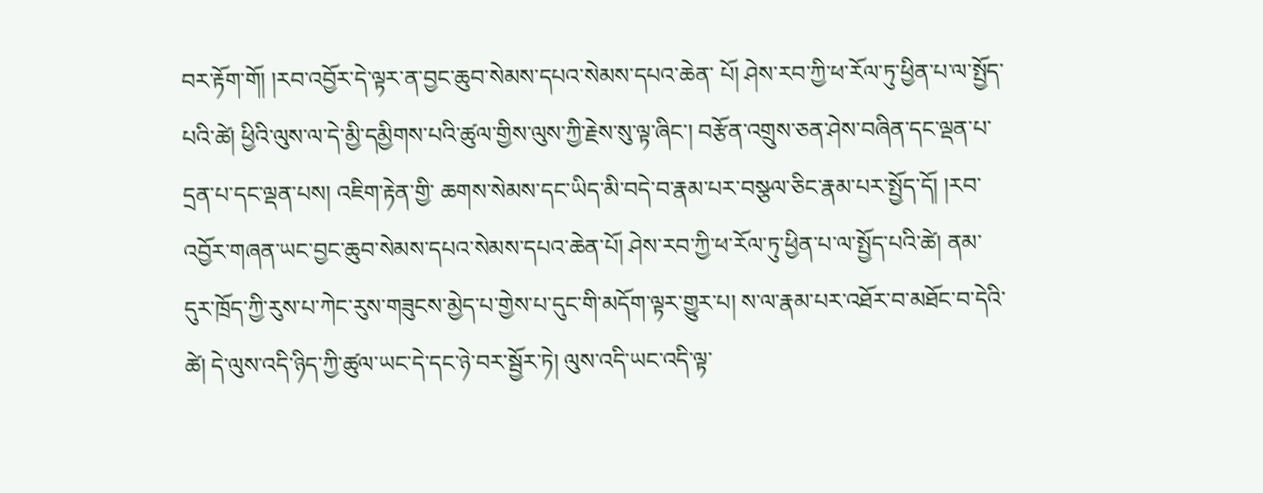བར་རྟོག་གོ། །རབ་འབྱོར་དེ་ལྟར་ན་བྱང་ཆུབ་སེམས་དཔའ་སེམས་དཔའ་ཆེན་ པོ། ཤེས་རབ་ཀྱི་ཕ་རོལ་ཏུ་ཕྱིན་པ་ལ་སྤྱོད་པའི་ཚེ། ཕྱིའི་ལུས་ལ་དེ་མྱི་དམྱིགས་པའི་ཚུལ་གྱིས་ལུས་ཀྱི་རྗེས་སུ་ལྟ་ཞིང་། བརྩོན་འགྲུས་ཅན་ཤེས་བཞིན་དང་ལྡན་པ་དྲན་པ་དང་ལྡན་པས། འཇིག་རྟེན་གྱི་ ཆགས་སེམས་དང་ཡིད་མི་བདེ་བ་རྣམ་པར་བསྩལ་ཅིང་རྣམ་པར་སྤྱོད་དོ། །རབ་འབྱོར་གཞན་ཡང་བྱང་ཆུབ་སེམས་དཔའ་སེམས་དཔའ་ཆེན་པོ། ཤེས་རབ་ཀྱི་ཕ་རོལ་ཏུ་ཕྱིན་པ་ལ་སྤྱོད་པའི་ཚེ། ནམ་ དུར་ཁྲོད་ཀྱི་རུས་པ་ཀེང་རུས་གཟུངས་མྱེད་པ་གྱེས་པ་དུང་གི་མདོག་ལྟར་གྱུར་པ། ས་ལ་རྣམ་པར་འཐོར་བ་མཐོང་བ་དེའི་ཚེ། དེ་ལུས་འདི་ཉིད་ཀྱི་ཚུལ་ཡང་དེ་དང་ཉེ་བར་སྦྱོར་ཏེ། ལུས་འདི་ཡང་འདི་ལྟ་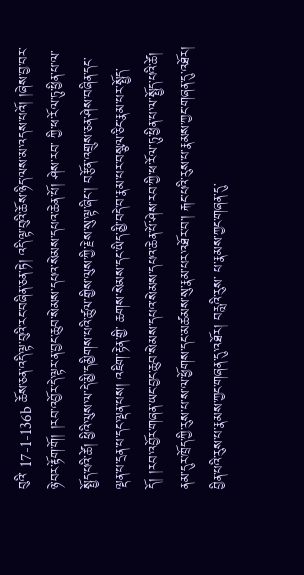བུའི་ 17-1-136b ཆོས་ཅན་འདི་ལྟ་བུའི་རང་བཞིན་ཅན་ཏེ། འདི་ལྟ་བུའི་ཆོས་ཉིད་ལས་མ་འདས་པའོ། །ཞེས་བྱ་བར་ཉེ་བར་རྟོག་གོ། །རབ་འབྱོར་དེ་ལྟར་ན་བྱང་ཆུབ་སེམས་དཔའ་སེམས་དཔའ་ཆེན་པོ། ཤེས་རབ་ ཀྱི་ཕ་རོལ་ཏུ་ཕྱིན་པ་ལ་སྤྱོད་པའི་ཚེ། ཕྱིའི་ལུས་ལ་དེ་མྱི་དམྱིགས་པའི་ཚུལ་གྱིས་ལུས་ཀྱི་རྗེས་སུ་ལྟ་ཞིང་། བརྩོན་འགྲུས་ཅན་ཤེས་བཞིན་དང་ལྡན་པ་དྲན་པ་དང་ལྡན་པས། འཇིག་རྟེན་གྱི་ ཆགས་སེམས་དང་ཡིད་མྱི་བདེ་བ་རྣམ་པར་བསྩལ་ཅིང་རྣམ་པར་སྤྱོད་དོ། །རབ་འབྱོར་གཞན་ཡང་བྱང་ཆུབ་སེམས་དཔའ་སེམས་དཔའ་ཆེན་པོ་ཤེས་རབ་ཀྱི་ཕ་རོལ་ཏུ་ཕྱིན་པ་ལ་སྤྱོད་པའི་ཚེ། ནམ་དུར་ཁྲོད་ཀྱི་རུས་པ་ས་ལ་ཕྱོགས་དང་མཚམས་སུ་རྣམ་པར་འཐོར་བ་། རྐང་པའི་རུས་པ་རྣམས་ཀྱང་གཞན་དུ་འཐོར། བྱིན་པའི་རུས་པ་རྣམས་ཀྱང་གཞན་དུ་འཐོར། བརླའི་རུས་ པ་རྣམས་ཀྱང་གཞན་དུ་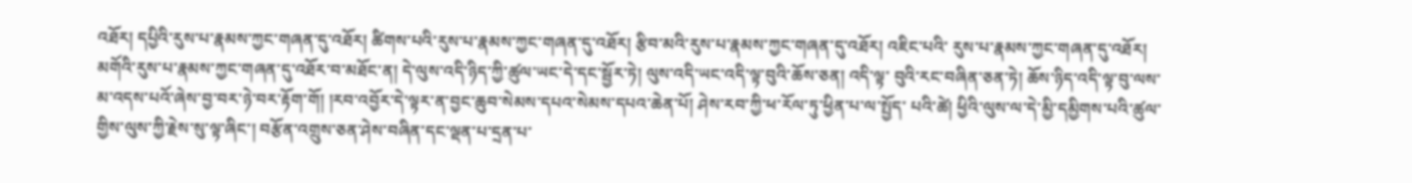འཐོར། དཔྱིའི་རུས་པ་རྣམས་ཀྱང་གཞན་དུ་འཐོར། ཚིགས་པའི་རུས་པ་རྣམས་ཀྱང་གཞན་དུ་འཐོར། རྩིབ་མའི་རུས་པ་རྣམས་ཀྱང་གཞན་དུ་འཐོར། འཇིང་པའི་ རུས་པ་རྣམས་ཀྱང་གཞན་དུ་འཐོར། མགོའི་རུས་པ་རྣམས་ཀྱང་གཞན་དུ་འཐོར་བ་མཐོང་ན། དེ་ལུས་འདི་ཉིད་ཀྱི་ཚུལ་ཡང་དེ་དང་སྦྱོར་ཏེ། ལུས་འདི་ཡང་འདི་ལྟ་བུའི་ཆོས་ཅན། འདི་ལྟ་ བུའི་རང་བཞིན་ཅན་ཏེ། ཆོས་ཉིད་འདི་ལྟ་བུ་ལས་མ་འདས་པའོ་ཞེས་བྱ་བར་ཉེ་བར་རྟོག་གོ། །རབ་འབྱོར་དེ་ལྟར་ན་བྱང་ཆུབ་སེམས་དཔའ་སེམས་དཔའ་ཆེན་པོ། ཤེས་རབ་ཀྱི་ཕ་རོལ་ཏུ་ཕྱིན་པ་ལ་སྤྱོད་ པའི་ཚེ། ཕྱིའི་ལུས་ལ་དེ་མྱི་དམྱིགས་པའི་ཚུལ་གྱིས་ལུས་ཀྱི་རྗེས་སུ་ལྟ་ཞིང་། བརྩོན་འགྲུས་ཅན་ཤེས་བཞིན་དང་ལྡན་པ་དྲན་པ་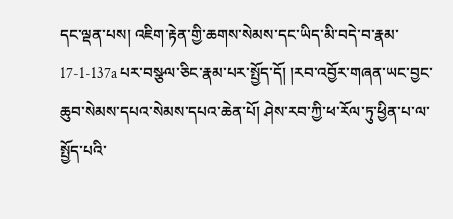དང་ལྡན་པས། འཇིག་རྟེན་གྱི་ཆགས་སེམས་དང་ཡིད་མི་བདེ་བ་རྣམ་ 17-1-137a པར་བསྩལ་ཅིང་རྣམ་པར་སྤྱོད་དོ། །རབ་འབྱོར་གཞན་ཡང་བྱང་ཆུབ་སེམས་དཔའ་སེམས་དཔའ་ཆེན་པོ། ཤེས་རབ་ཀྱི་ཕ་རོལ་ཏུ་ཕྱིན་པ་ལ་སྤྱོད་པའི་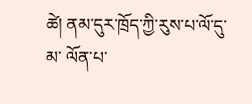ཚེ། ནམ་དུར་ཁྲོད་ཀྱི་རུས་པ་ལོ་དུ་མ་ ལོན་པ་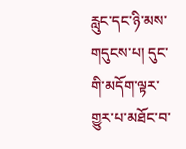རླུང་དང་ཉི་མས་གདུངས་པ། དུང་གི་མདོག་ལྟར་གྱུར་པ་མཐོང་བ་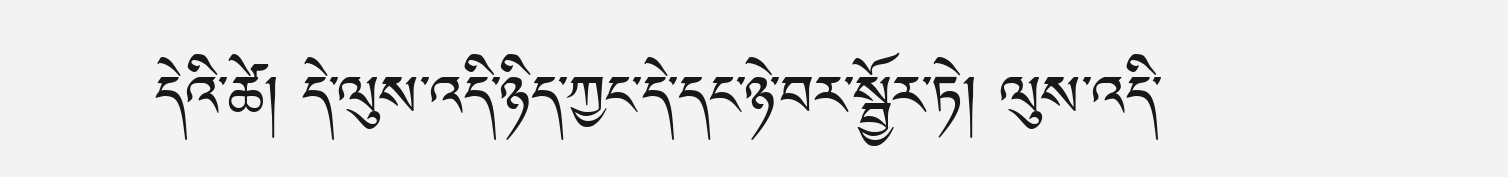དེའི་ཚེ། དེ་ལུས་འདི་ཉིད་ཀྱང་དེ་དང་ཉེ་བར་སྦྱོར་ཏེ། ལུས་འདི་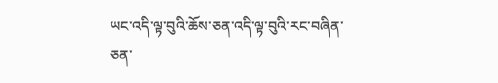ཡང་འདི་ལྟ་བུའི་ཆོས་ཅན་འདི་ལྟ་བུའི་རང་བཞིན་ཅན་